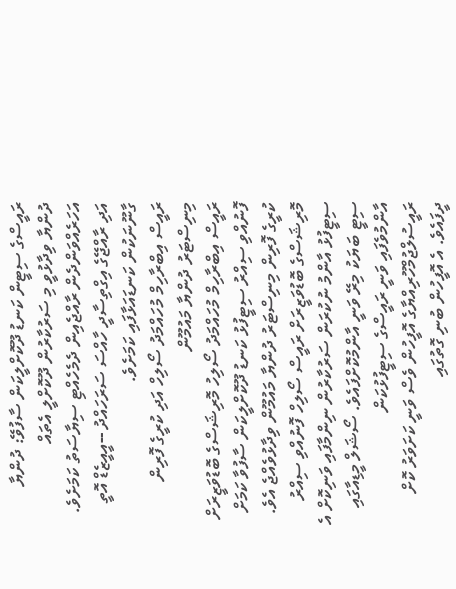ރައީސްގެ ސިޓީން ކަނޑު ދޫކޮށްލީކަން ސާފުވޭ: ދުންޔާ
ދުންޔާ ވިދާޅުވީ މި ސަރުކާރުން ދޫކޮށްލީ އެތައް އަހަރެއްވަންދެން ރާއްޖެއިން ދެމެހެއްޓި ސިޔާސަތު ކަމަށެވެ. އަދި ރާއްޖޭގެ އިގްތިސާދީ ހާއްސަ ސަރަހައްދު --އީއީޒެޑް އޮތީ ގާނޫނަކުން ކަނޑައަޅާފައި ކަމަށެވެ.
ރައީސް އިބްރާހިމް މުހައްމަދު ސޯލިހް އަދި ކުރީގެ ފޮރިން މިނިސްޓަރު ދުންޔާ މައުމޫން
ރައީސް އިބްރާހިމް މުހައްމަދު ސޯލިހު މޮރިޝަސްގެ ބޮޑުވަޒީރަށް ފޮނުއްވި ސިއްރު ސިޓީފުޅު ކަނޑު ދޫކޮށްލީކަން ސާފުވާ ކަމަށް ކުރީގެ ފޮރިން މިނިސްޓަރު ދުންޔާ މައުމޫން ވިދާޅުވެއްޖެ އެވެ.
މޮރިޝަސްގެ ބޮޑުވަޒީރަށް ރައީސް ސޯލިހް ފޮނުއްވި ސިއްރު ސިޓީފުޅު އާންމު ނުކުރަން ސަރުކާރުން ނިންމާފައި ވަނިކޮށް އެ ސިޓީ ބަޔަކު މިރޭ ވަނީ އާންމުކޮށްފައެވެ. ސޯޝަލް މީޑިއާގައި އާންމުވެފައި ވަނީ ރައީސްގެ ސިޓީފުޅުކަން ރައީސުލްޖުމްހޫރިއްޔާގެ އޮފީހުން ވެސް ވަނީ ކަށަވަރު ކޮށް ދީފައެވެ. އެ އޮފީހުން ބުނި ގޮތުގައި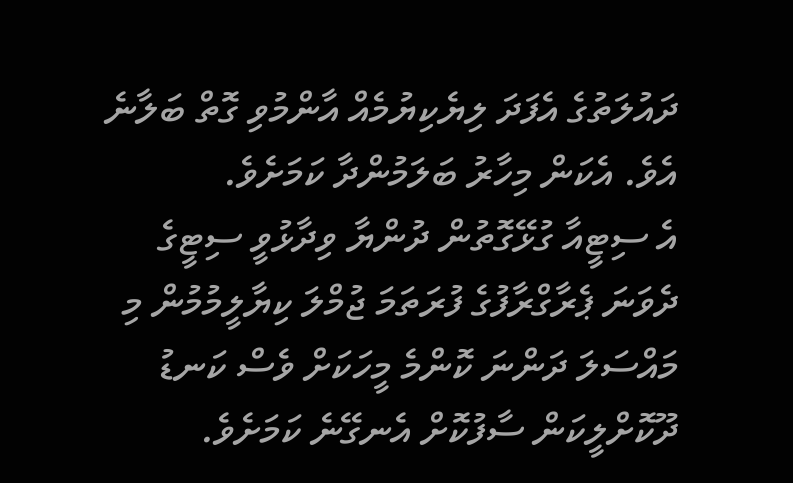ދައުލަތުގެ އެފަދަ ލިޔެކިޔުމެއް އާންމުވި ގޮތް ބަލާނެ އެވެ. އެކަން މިހާރު ބަލަމުންދާ ކަމަށެވެ.
އެ ސިޓީއާ ގުޅޭގޮތުން ދުންޔާ ވިދާޅުވީ ސިޓީގެ ދެވަނަ ޕެރާގްރާފުގެ ފުރަތަމަ ޖުމްލަ ކިޔާލީމުމުން މި މައްސަލަ ދަންނަ ކޮންމެ މީހަކަށް ވެސް ކަނޑު ދޫކޮށްލީކަން ސާފުކޮށް އެނގޭނެ ކަމަށެވެ.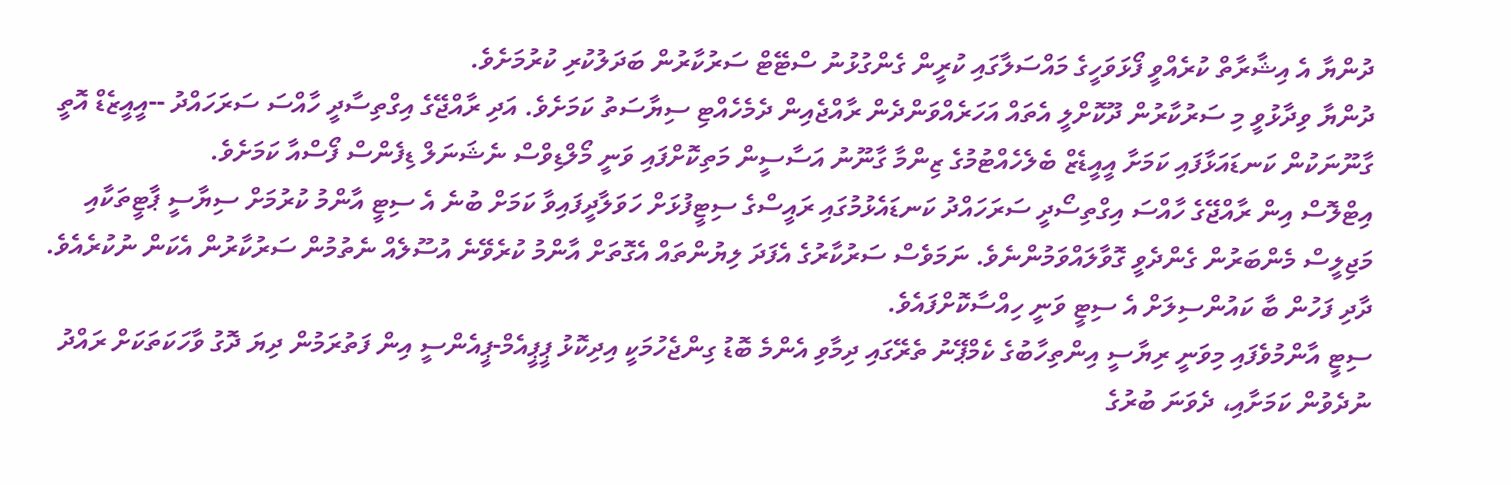ދުންޔާ އެ އިޝާރާތް ކުރެއްވީ ފޯޅަވަހީގެ މައްސަލާގައި ކުރީން ގެންގުޅުނު ސްޓޭޓް ސަރުކާރުން ބަދަލުކުރި ކުރުމަށެވެ.
ދުންޔާ ވިދާޅުވީ މި ސަރުކާރުން ދޫކޮށްލީ އެތައް އަހަރެއްވަންދެން ރާއްޖެއިން ދެމެހެއްޓި ސިޔާސަތު ކަމަށެވެ. އަދި ރާއްޖޭގެ އިގްތިސާދީ ހާއްސަ ސަރަހައްދު --އީއީޒެޑް އޮތީ ގާނޫނަކުން ކަނޑައަޅާފައި ކަމަށާ އީއީޑެޒް ބެލެހެއްޓުމުގެ ޒިންމާ ގާނޫނު އަސާސީން މަތިކޮށްފައި ވަނީ މޯލްޑިވްސް ނެޝަނަލް ޑިފެންސް ފޯސްއާ ކަމަށެވެ.
އިޓްލޮސް އިން ރާއްޖޭގެ ހާއްސަ އިގްތިސޯދީ ސަރަހައްދު ކަނޑައެޅުމުގައި ރައީސްގެ ސިޓީފުޅަށް ހަވަލާދީފައިވާ ކަމަށް ބުނެ އެ ސިޓީ އާންމު ކުރުމަށް ސިޔާސީ ޕާޓީތަކާއި މަޖިލީސް މެންބަރުން ގެންދެވީ ގޮވާލައްވަމުންނެވެ. ނަމަވެސް ސަރުކާރުގެ އެފަދަ ލިޔުންތައް އެގޮތަށް އާންމު ކުރެވޭނެ އުސޫލެއް ނެތުމުން ސަރުކާރުން އެކަން ނުކުރެއެވެ. ދާދި ފަހުން ބާ ކައުންސިލަށް އެ ސިޓީ ވަނީ ހިއްސާކޮށްފައެވެ.
ސިޓީ އާންމުވެފައި މިވަނީ ރިޔާސީ އިންތިހާބުގެ ކެމްޕޭނު ތެރޭގައި ދިމާވި އެންމެ ބޮޑު ގިންޖެހުމަކީ އިދިކޮޅު ޕީޕީއެމް-ޕީއެންސީ އިން ފަތުރަމުން ދިޔަ ދޮގު ވާހަކަތަކަށް ރައްދު ނުދެވުން ކަމަށާއި، ދެވަނަ ބުރުގެ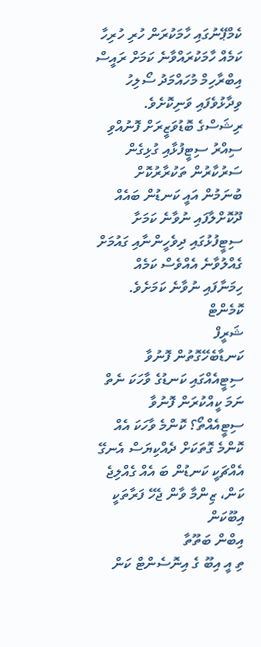ކެމްޕޭނުގައި ހާމަކުރަން ހުރި ހުރިހާ ކަމެއް ހާމަކުރައްވާނެ ކަމަށް ރައީސް އިބްރާހިމް މުހައްމަދު ސޯލިހު ވިދާޅުވެފައި ވަނިކޮށެވެ.
ރިޝަސްގެ ބޮޑުވަޒީރަށް ފޮނުއްވި ސިއްރު ސިޓީފުޅާއި ގުޅިގެން ސަރުކާރުން ތަކުރާރުކޮށް ބުނަމުން އައީ ކަނޑުން ބައެއް ދޫކޮށްލާފައި ނުވާނެ ކަމަށާ ސިޓީފުޅުގައި ދިވެހީންނާއި ގައުމަށް ގެއްލުވާނެ އެއްވެސް ކަމެއް ހިމަނާފައި ނުވާނެ ކަމަށެވެ.
ކޮމެންޓް
ޝަރީފް
ކަނޑާބެހޭގޮތުން ފޮނުވާ ސިޓީއެއްގައި ކަނޑުގެ ވާހަކަ ނެތް ނަމަ ކީއްކުރަން ފޮނުވާ ސިޓީއެއްތޯ؟ ކޮންމެ ވާހަކަ އެއް ކޮންމެ ގޮތަކަށް ދެއްކިޔަސް އެނގޭ އެއްޗަކީ ކަނޑުން ބަ އެއް ގެއްލިޖެ ކަން، ޒިންމާ ވާން ޖެހޭ ފަރާތަކީ އިބޫކަން
އިބްން ބަތޫތާ
ތި އީ އިބޫ ގެ އިނޮސެންޓް ކަން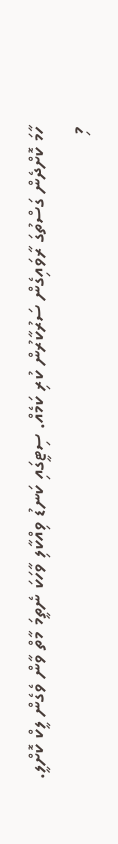ހާމަ ކޮށްދެން ގަސްތުގަ ރާވައިގެން ސަރުކާރުން ކުރި ކަމެއް. ސިޓީގައި ކަނޑު ވިއްކާލި ވާހަކަ ނެތީމަ މާތް ވާން ވެގެން ލީކް ކޮށްލީ.
މި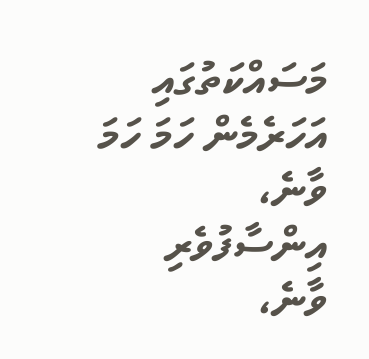މަސައްކަތުގައި އަހަރެމެން ހަމަ ހަމަ ވާނެ، އިންސާފުވެރި ވާނެ،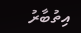އިތުބާރު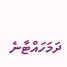ދަމަހައްޓާނެ